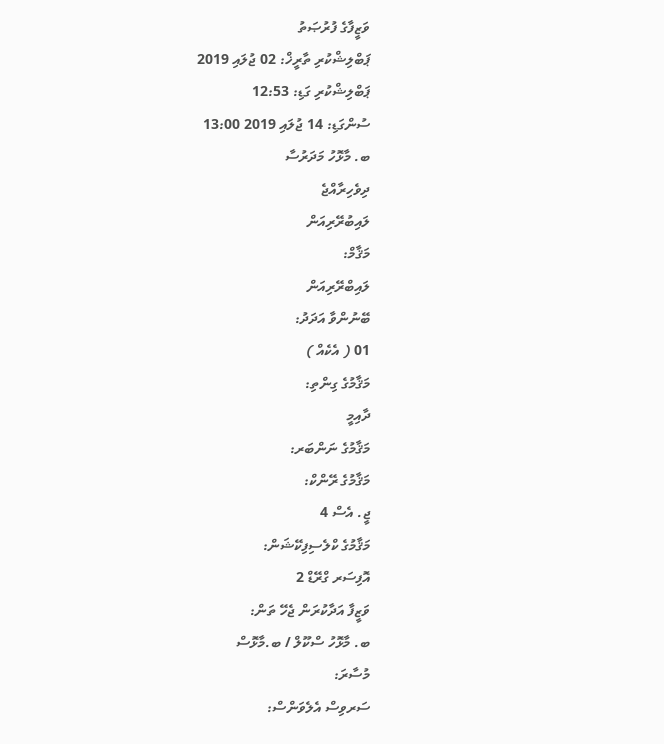ވަޒީފާގެ ފުރުޞަތު
ޕަބްލިޝްކުރި ތާރީޚް: 02 ޖުލައި 2019
ޕަބްލިޝްކުރި ގަޑި: 12:53
ސުންގަޑި: 14 ޖުލައި 2019 13:00
ބ. މާޅޮހު މަދަރުސާ
ދިވެހިރާއްޖެ
ލައިބުރޭރިއަން
މަޤާމް:
ލައިބްރޭރިއަން
ބޭނުންވާ އަދަދު:
01 ( އެކެއް )
މަޤާމުގެ ގިންތި:
ދާއިމީ
މަޤާމުގެ ނަންބަރ:
މަޤާމުގެ ރޭންކް:
ޖީ. އެސް 4
މަޤާމުގެ ކްލެސިފިކޭޝަން:
އޮފިސަރ ގްރޭޑް 2
ވަޒީފާ އަދާކުރަން ޖެހޭ ތަން:
ބ. މާޅޮހު ސްކޫލް / ބ.މާޅޮސް
މުސާރަ:
ސަރވިސް އެލެވަންސް: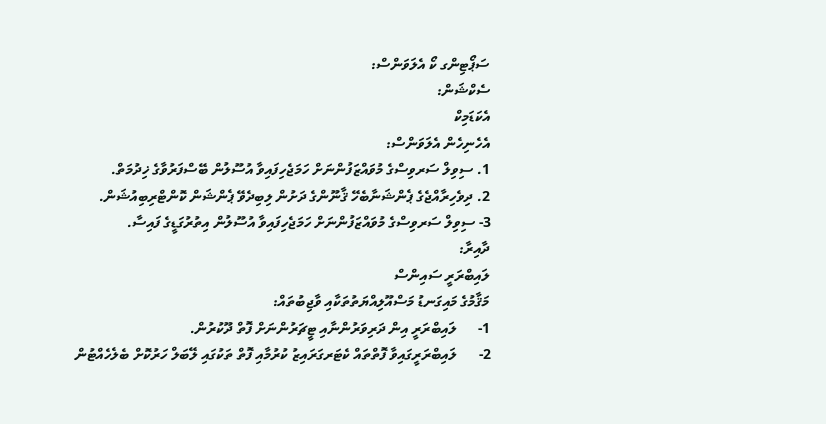ސަޕޯޓިންގ ކޯ އެލަވަންސް:
ސެކްޝަން:
އެކަޑަމިކް
އެހެނިހެން އެލަވަންސް:
1. ސިވިލް ސަރވިސްގެ މުވައްޒަފުންނަށް ހަމަޖެހިފައިވާ އުސޫލުން ބޭސްފަރުވާގެ ޚިދުމަތް.
2. ދިވެހިރާއްޖެގެ ޕެންޝަނާބެހޭ ޤާނޫންގެ ދަށުން ލިބިދެވޭ ޕެންޝަން ކޮންޓްރިބިއުޝަން.
3- ސިވިލް ސަރވިސްގެ މުވައްޒަފުންނަށް ހަމަޖެހިފައިވާ އުސޫލުން އިތުރުގަޑީގެ ފައިސާ.
ދާއިރާ:
ލައިބްރަރީ ސައިންސް
މަޤާމުގެ މައިގަނޑު މަސްއޫލިއްޔަތުތަކާއި ވާޖިބުތައް:
1-      ލައިބްރަރީ އިން ދަރިވަރުންނާއި ޓީޗަރުންނަށް ފޮތް ދޫކުރުން.
2-      ލައިބްރަރީގައިވާ ފޮތްތައް ކެޓަރގަރައިޒު ކުރުމާއި ފޮތް ތަކުގައި ލޭބަލް ހަރުކޮށް ބެލެހެއްޓުން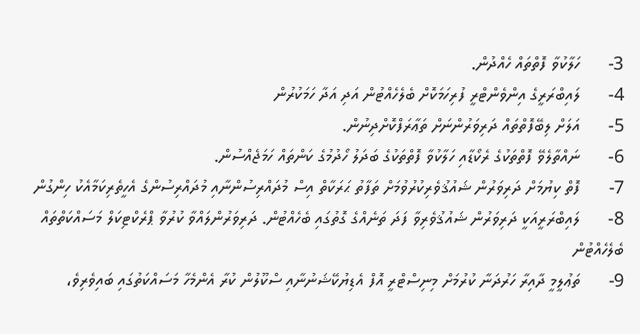3-      ހަލާކުވާ ފޮތްތައް ހެއްދުން.
4-      ލައިބްރަރީގެ އިންވެންޓްރީ ފުރިހަމަކޮށް ބެލެހެއްޓުން އަދި އަދާ ހަމަކުރުން
5-      އަލަށް ލިބޭފޮތްތައް ދަރިވަރުންނަށް ތަޢާރަފްކޮށްދިނުން.
6-      ނައްތާލެވޭ ފޮތްތަކުގެ ރެކޯޑާއި ހަލާކުވާ ފޮތްތަކުގެ ބަދަލު ހޯދުމުގެ ކަންތައް ހަމަޖެއްސުން.
7-      ފޮތް ކިޔުމަށް ދަރިވަރުން ޝައުޤުވެރިކުރުވުމަށް ތަފާތު ޙަރަކާތް އިސް މުދައްރިސުންނާއި މުދައްރިސުންގެ އެހީތެރިކަމާއެކު ހިންގުން
8-      ލައިބްރަރީއަކީ ދަރިވަރުން ޝައުޤުވެރިވާ ފަދަ ތަނެއްގެ ގޮތުގައި ބެހެއްޓުން. ދަރިވަރުންލައްވާ ކުރުވާ ޕްރެކްޓިކަލް މަސައްކަތްތައް ބެލެހެއްޓުން
9-      ތަޢުލީމީ ދާއިރާ ހަރުދަނާ ކުރުމަށް މިނިސްޓްރީ އޮފް އެޑިޔުކޭޝަނުނާއި ސްކޫލުން ކުރާ އެންމެހާ މަސައްކަތުގައި ބައިވެރިވެ،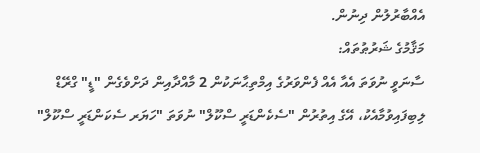އެއްބާރުލުން ދިނުން.
މަޤާމުގެ ޝަރުޠުތައް:
ސާނަވީ ނުވަތަ އެއާ އެއް ފެންވަރުގެ އިމްތިޙާނަކުން 2 މާއްދާއިން ދަށްވެގެން "ޑީ" ގްރޭޑް ލިބިފައިވުމާއެކު، އޭގެ އިތުރުން "ސެކެންޑަރީ ސްކޫލް" ނުވަތަ "ހަޔަރ ސެކަންޑަރީ ސްކޫލް"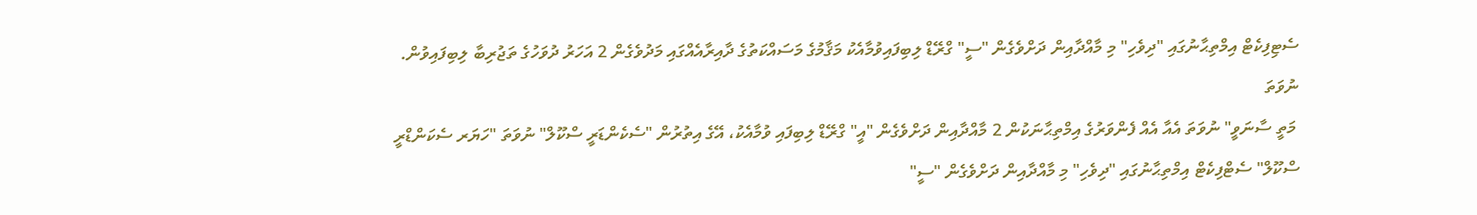ސެޓިފިކެޓް އިމްތިޙާނުގައި "ދިވެހި" މި މާއްދާއިން ދަށްވެގެން "ސީ" ގްރޭޑް ލިބިފައިވުމާއެކު މަޤާމުގެ މަސައްކަތުގެ ދާއިރާއެއްގައި މަދުވެގެން 2 އަހަރު ދުވަހުގެ ތަޖުރިބާ ލިބިފައިވުން.
ނުވަތަ
 މަތީ ސާނަވީ" ނުވަތަ އެއާ އެއް ފެންވަރުގެ އިމްތިޙާނަކުން 2 މާއްދާއިން ދަށްވެގެން "އީ" ގްރޭޑް ލިބިފައި ވުމާއެކު، އޭގެ އިތުރުން "ސެކެންޑަރީ ސްކޫލް" ނުވަތަ "ހަޔަރ ސެކަންޑްރީ ސްކޫލް" ސެޓްފިކެޓް އިމްތިޙާނުގައި "ދިވެހި" މި މާއްދާއިން ދަށްވެގެން "ސީ"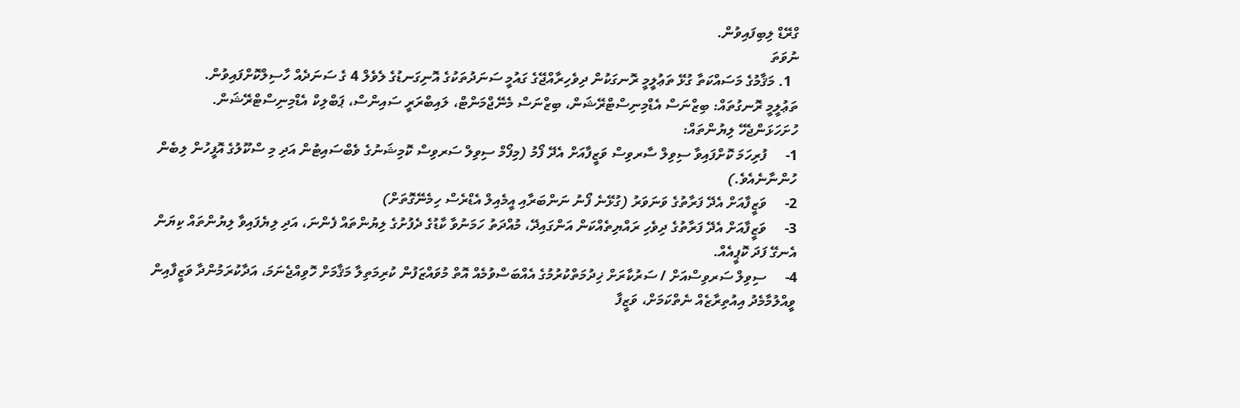ގްރޭޑް ލިބިފައިވުން.
ނުވަތަ
  1. މަޤާމުގެ މަސައްކަތާ ގުޅޭ ތަޢުލީމީ ރޮނގަކުން ދިވެހިރާއްޖޭގެ ގައުމީ ސަނަދުތަކުގެ އޮނިގަނޑުގެ ލެވެލް 4 ގެ ސަނަދެއް ހާސިލްކޮށްފައިވުން.
ތަޢުލީމީ ރޮނގުތައް: ބިޒްނަސް އެޑްމިނިސްޓްރޭޝަން، ބިޒްނަސް މެނޭޖްމަންޓް، ލައިބްރަރީ ސައިންސް، ޕަބްލިކް އެޑްމިނިސްޓްރޭޝަން.
ހުށަހަޅަންޖެހޭ ލިޔުންތައް:
1-     ފުރިހަމަ ކޮށްފައިވާ ސިވިލް ސާރވިސް ވަޒީފާއަށް އެދޭ ފޯމު (މިފޯމް ސިވިލް ސަރވިސް ކޮމިޝަނުގެ ވެބްސައިޓުން އަދި މި ސްކޫލުގެ އޮފީހުން ލިބެން ހުންނާނެއެވެ.)
2-     ވަޒީފާއަށް އެދޭ ފަރާތުގެ ވަނަވަރު (ގުޅޭނެ ފޯނު ނަންބަރާއި އީމެއިލް އެޑްރެސް ހިމެނޭގޮތަށް)
3-     ވަޒީފާއަށް އެދޭ ފަރާތުގެ ދިވެހި ރައްޔިތެއްކަން އަންގައިދޭ، މުއްދަތު ހަމަނުވާ ކާޑުގެ ދެފުށުގެ ލިޔުންތައް ފެންނަ، އަދި ލިޔެފައިވާ ލިޔުންތައް ކިޔަން އެނގޭ ފަދަ ކޮޕީއެއް.
4-     ސިވިލް ސަރވިސްއަށް / ސަރުކާރަށް ޚިދުމަތްކުރުމުގެ އެއްބަސްވުމެއް އޮތް މުވައްޒަފުން ކުރިމަތިލާ މަޤާމަށް ހޮވިއްޖެނަމަ، އަދާކުރަމުންދާ ވަޒީފާއިން ވީއްލުމާމެދު އިއުތިރާޒެއް ނެތްކަމަށް، ވަޒީފާ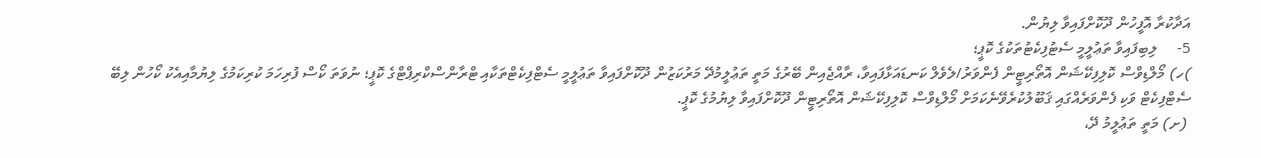އަދާކުރާ އޮފީހުން ދޫކޮށްފައިވާ ލިޔުން.
5-     ލިބިފައިވާ ތަޢުލީމީ ސެޓުފިކެޓުތަކުގެ ކޮޕީ؛
)ހ) މޯލްޑިވްސް ކޮލިފިކޭޝަން އޮތޯރިޓީން ފެންވަރު/ލެވެލް ކަނޑައަޅާފައިވާ، ރާއްޖެއިން ބޭރުގެ މަތީ ތަޢުލީމުދޭ މަރުކަޒުން ދޫކޮށްފައިވާ ތަޢުލީމީ ސެޓްފިކެޓްތަކާއި ޓްރާންސްކްރިޕްޓްގެ ކޮޕީ؛ ނުވަތަ ކޯސް ފުރިހަމަ ކުރިކަމުގެ ލިޔުމާއިއެކު ކޯހުން ލިބޭ ސެޓްފިކެޓް ވަކި ފެންވަރެއްގައި ޤަބޫލުކުރެވޭނެކަމަށް މޯލްޑިވްސް ކޮލިފިކޭޝަން އޮތޯރިޓީން ދޫކޮށްފައިވާ ލިޔުމުގެ ކޮޕީ.
 (ށ) މަތީ ތަޢުލީމު ދޭ،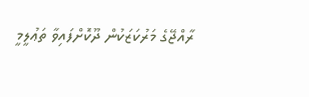ރާއްޖޭގެ މަރުކަޒަކުން ދޫކޮށްފައިވާ ތަޢުލީމީ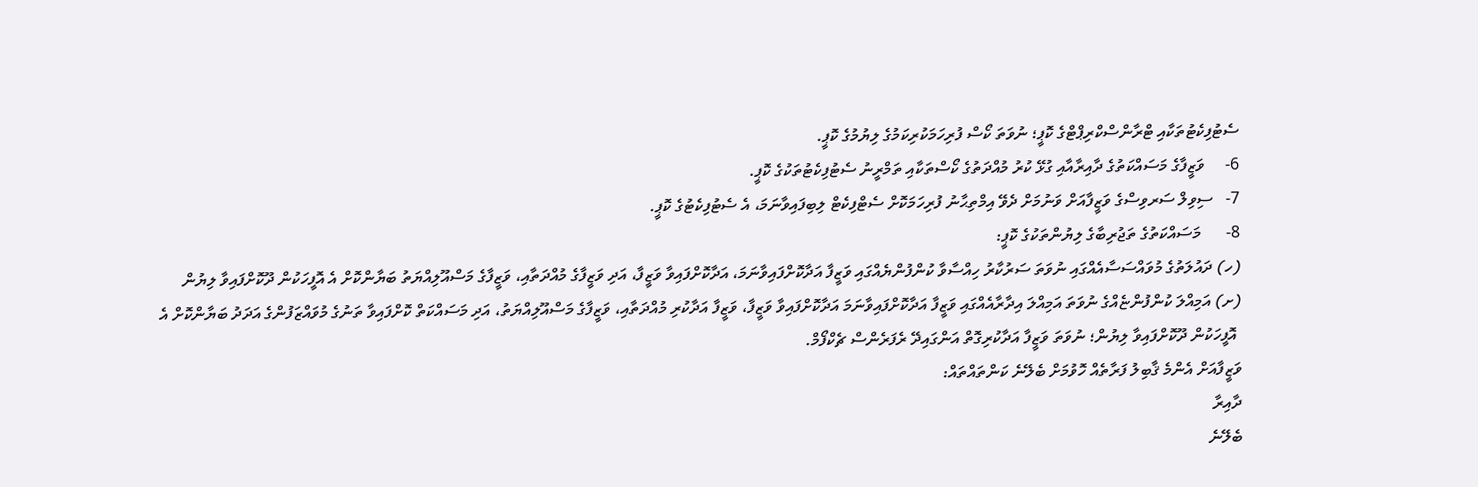ސެޓުފިކެޓުތަކާއި ޓްރާންސްކްރިޕްޓްގެ ކޮޕީ؛ ނުވަތަ ކޯސް ފުރިހަމަކުރިކަމުގެ ލިޔުމުގެ ކޮޕީ.
6-     ވަޒީފާގެ މަސައްކަތުގެ ދާއިރާއާއި ގުޅޭ ކުރު މުއްދަތުގެ ކޯސްތަކާއި ތަމްރީނު ސެޓުފިކެޓުތަކުގެ ކޮޕީ.
7-   ސިވިލް ސަރވިސްގެ ވަޒީފާއަށް ވަނުމަށް ދެވޭ އިމްތިޙާނު ފުރިހަމަކޮށް ސެޓްފިކެޓް ލިބިފައިވާނަމަ، އެ ސެޓުފިކެޓުގެ ކޮޕީ.
8-      މަސައްކަތުގެ ތަޖުރިބާގެ ލިޔުންތަކުގެ ކޮޕީ:
(ހ) ދައުލަތުގެ މުވައްސަސާއެއްގައި ނުވަތަ ސަރުކާރު ހިއްސާވާ ކުންފުންޔެއްގައި ވަޒީފާ އަދާކޮށްފައިވާނަމަ، އަދާކޮށްފައިވާ ވަޒީފާ، އަދި ވަޒީފާގެ މުއްދަތާއި، ވަޒީފާގެ މަސްއޫލިއްޔަތު ބަޔާންކޮށް އެ އޮފީހަކުން ދޫކޮށްފައިވާ ލިޔުން
(ށ) އަމިއްލަ ކުންފުންޏެއްގެ ނުވަތަ އަމިއްލަ އިދާރާއެއްގައި ވަޒީފާ އަދާކޮށްފައިވާނަމަ އަދާކޮށްފައިވާ ވަޒީފާ، ވަޒީފާ އަދާކުރި މުއްދަތާއި، ވަޒީފާގެ މަސްއޫލިއްޔަތު، އަދި މަސައްކަތް ކޮށްފައިވާ ތަނުގެ މުވައްޒަފުންގެ އަދަދު ބަޔާންކޮށް އެ
 އޮފީހަކުން ދޫކޮށްފައިވާ ލިޔުން؛ ނުވަތަ ވަޒީފާ އަދާކުރިގޮތް އަންގައިދޭ ރެފަރެންސް ޗެކްފޯމް.
ވަޒީފާއަށް އެންމެ ޤާބިލު ފަރާތެއް ހޮވުމަށް ބެލޭނެ ކަންތައްތައް:
ދާއިރާ
ބެލޭނެ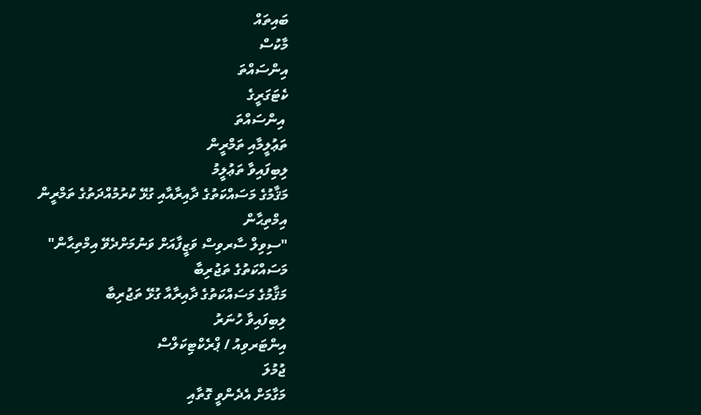ބައިތައް
މާކުސް
އިންސައްތަ
ކެޓަގަރީގެ
 އިންސައްތަ
ތަޢުލީމާއި ތަމްރީން
ލިބިފައިވާ ތަޢުލީމު
މަޤާމުގެ މަސައްކަތުގެ ދާއިރާއާއި ގުޅޭ ކުރުމުއްދަތުގެ ތަމްރީން
އިމްތިޙާން
"ސިވިލް ސާރވިސް ވަޒީފާއަށް ވަނުމަށްދެވޭ އިމްތިޙާން"
މަސައްކަތުގެ ތަޖުރިބާ
މަޤާމުގެ މަސައްކަތުގެ ދާއިރާއާ ގުޅޭ ތަޖުރިބާ
ލިބިފައިވާ ހުނަރު
އިންޓަރވިއު / ޕްރެކްޓިކަލްސް
ޖުމުލަ
މަގާމަށް އެދެންވީ ގޮތާއި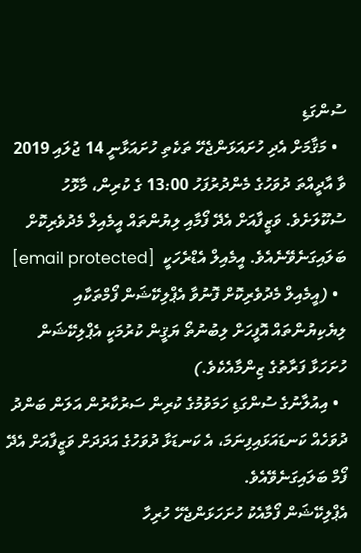ސުންގަޑި
  • މަޤާމަށް އެދި ހުށައަޅަންޖެހޭ ތަކެތި ހުށައަޅާނީ 14 ޖުލައި 2019 ވާ އާދީއްތަ ދުވަހުގެ މެންދުރުފަހު 13:00 ގެ ކުރިން، މާޅޮހު ސުކޫލަށެވެ. ވަޒީފާއަށް އެދޭ ފޯމާއި ލިޔުންތައް އީމެއިލް މެދުވެރިކޮށް ބަލައިގަނެވޭނެއެވެ. އީމެއިލް އެޑްރެހަކީ  [email protected]
  • (އީމެއިލް މެދުވެރިކޮށް ފޮނުވާ އެޕްލިކޭޝަން ފޯމްތަކާއި ލިޔެކިޔުންތައް އޮފީހަށް ލިބުނުތޯ ޔަޤީން ކުރުމަކީ އެޕްލިކޭޝަން ހުށަހަޅާ ފަރާތުގެ ޒިންމާއެކެވެ.)
  • އިއުލާނުގެ ސުންގަޑި ހަމަވުމުގެ ކުރިން ސަރުކާރުން އަލަން ބަންދު ދުވަހެއް ކަނޑައަޅައިފިނަމަ، އެ ކަނޑަޅާ ދުވަހުގެ އަދަދަށް ވަޒީފާއަށް އެދޭ ފޯމް ބަލައިގަނެވޭއެވެ.
އެޕްލިކޭޝަން ފޯމާއެކު ހުށަހަޅަންޖެހޭ ހުރިހާ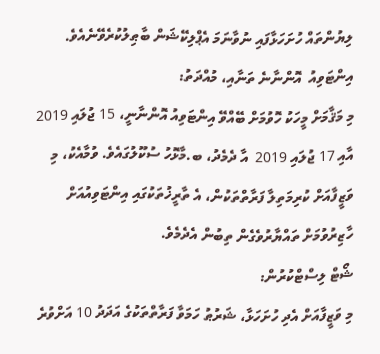ލިޔުންތައް ހުށަހަޅާފައި ނުވާނަމަ އެޕްލިކޭޝަން ބާޠިލުކުރެވޭނެއެވެ.
އިންޓަވިއު  އޮންނާނެ ތަނާއި، މުއްދަތު:
މި މަޤާމަށް މީހަކު ހޮވުމަށް ބޭއްވޭ އިންޓަވިއު އޮންނާނީ، 15 ޖުލައި 2019 އާއި 17 ޖުލައި 2019  އާ ދެމެދު، ބ.މާޅޮހު ސުކޫލުގައެވެ. ވުމާއެކު، މި ވަޒީފާއަށް ކުރިމަތިލާ ފަރާތްތަކުން، އެ ތާރީޚުތަކުގައި އިންޓަވިއުއަށް ހާޒިރުވުމަށް ތައްޔާރުވެގެން ތިބުން އެދެމެވެ.
ޝޯޓް ލިސްޓްކުރުން:
މި ވަޒީފާއަށް އެދި ހުށަހަޅާ، ޝަރުޠު ހަމަވާ ފަރާތްތަކުގެ އަދަދު 10 އަށްވުރެ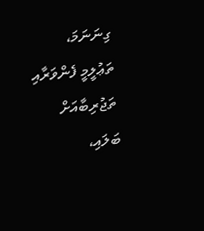ގިނަނަމަ، ތަޢުލީމީ ފެންވަރާއި ތަޖުރިބާއަށް ބަލައި،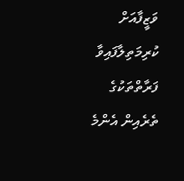ވަޒީފާއަށް ކުރިމަތިލާފައިވާ ފަރާތްތަކުގެ ތެރެއިން އެންމެ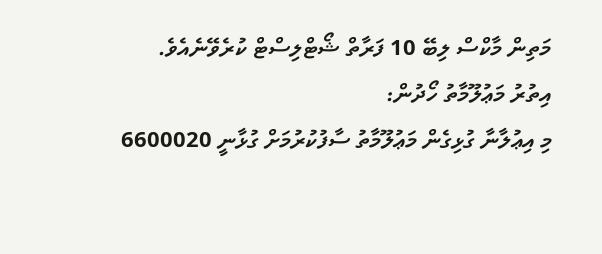މަތިން މާކްސް ލިބޭ 10 ފަރާތް ޝޯޓްލިސްޓް ކުރެވޭނެއެވެ.
އިތުރު މަޢުލޫމާތު ހޯދުން:
މި އިޢުލާނާ ގުޅިގެން މަޢުލޫމާތު ސާފުކުރުމަށް ގުޅާނީ 6600020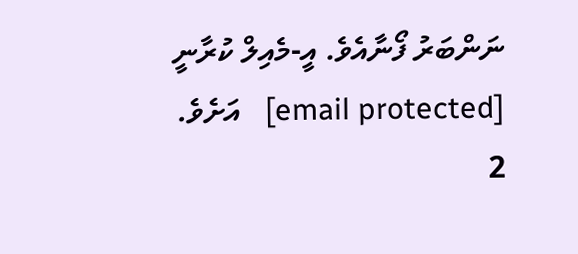ނަންބަރު ފޯނާއެވެ. އީ-މެއިލް ކުރާނީ [email protected]   އަށެވެ.
2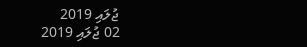ޖުލައި 2019
02 ޖުލައި 2019